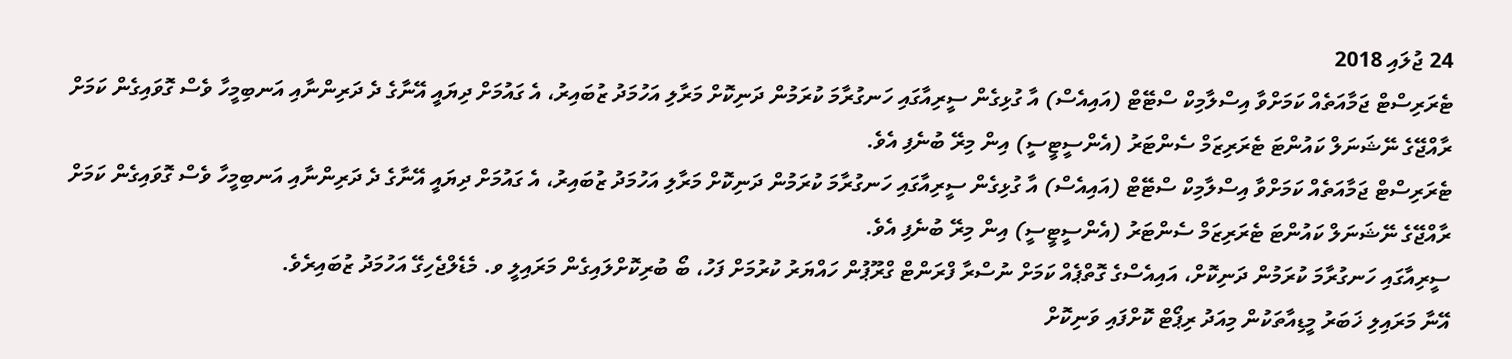24 ޖުލައި 2018
ޓެރަރިސްޓް ޖަމާއަތެއް ކަމަށްވާ އިސްލާމިކް ސްޓޭޓް (އައިއެސް) އާ ގުޅިގެން ސީރިއާގައި ހަނގުރާމަ ކުރަމުން ދަނިކޮށް މަރާލި އަހުމަދު ޒުބައިރު، އެ ގައުމަށް ދިޔައީ އޭނާގެ ދެ ދަރިންނާއި އަނބިމީހާ ވެސް ގޮވައިގެން ކަމަށް ރާއްޖޭގެ ނޭޝަނަލް ކައުންޓަ ޓެރަރިޒަމް ސެންޓަރު (އެންސީޓީސީ) އިން މިރޭ ބުނެފި އެވެ.
ޓެރަރިސްޓް ޖަމާއަތެއް ކަމަށްވާ އިސްލާމިކް ސްޓޭޓް (އައިއެސް) އާ ގުޅިގެން ސީރިއާގައި ހަނގުރާމަ ކުރަމުން ދަނިކޮށް މަރާލި އަހުމަދު ޒުބައިރު، އެ ގައުމަށް ދިޔައީ އޭނާގެ ދެ ދަރިންނާއި އަނބިމީހާ ވެސް ގޮވައިގެން ކަމަށް ރާއްޖޭގެ ނޭޝަނަލް ކައުންޓަ ޓެރަރިޒަމް ސެންޓަރު (އެންސީޓީސީ) އިން މިރޭ ބުނެފި އެވެ.
ސީރިއާގައި ހަނގުރާމަ ކުރަމުން ދަނިކޮށް، އައިއެސްގެ ގޮތްޕެއް ކަމަށް ނުސްރާ ފްރަންޓް ގްރޫޕުން ހައްޔަރު ކުރުމަށް ފަހު، ބޯ ބުރިކޮށްލައިގެން މަރައިލީ ވ. މެޑެލްޖެހިގޭ އަހުމަދު ޒުބައިރެވެ.
އޭނާ މަރައިލި ޚަބަރު މީޑިއާތަކުން މިއަދު ރިޕޯޓް ކޮށްފައި ވަނިކޮށް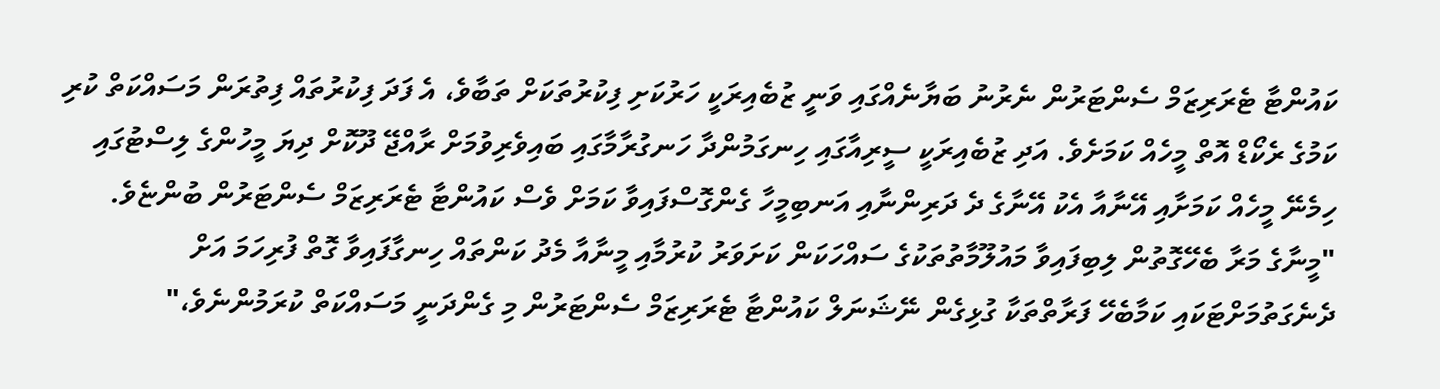ކައުންޓާ ޓެރަރިޒަމް ސެންޓަރުން ނެރުނު ބަޔާނެއްގައި ވަނީ ޒުބެއިރަކީ ހަރުކަށި ފިކުރުތަކަށް ތަބާވެ، އެ ފަދަ ފިކުރުތައް ފިތުރަން މަސައްކަތް ކުރި ކަމުގެ ރެކޯޑް އޮތް މީހެއް ކަމަށެވެ. އަދި ޒުބެއިރަކީ ސީރިއާގައި ހިނގަމުންދާ ހަނގުރާމާގައި ބައިވެރިވުމަށް ރާއްޖޭ ދޫކޮށް ދިޔަ މީހުންގެ ލިސްޓުގައި ހިމެނޭ މީހެއް ކަމަށާއި އޭނާއާ އެކު އޭނާގެ ދެ ދަރިންނާއި އަނބިމީހާ ގެންގޮސްފައިވާ ކަމަށް ވެސް ކައުންޓާ ޓެރަރިޒަމް ސެންޓަރުން ބުންޏެވެ.
"މީނާގެ މަރާ ބެހޭގޮތުން ލިބިފައިވާ މައުލޫމާތުތަކުގެ ސައްހަކަން ކަށަވަރު ކުރުމާއި މީނާއާ މެދު ކަންތައް ހިނގާފައިވާ ގޮތް ފުރިހަމަ އަށް ދެނެގަތުމަށްޓަކައި ކަމާބެހޭ ފަރާތްތަކާ ގުޅިގެން ނޭޝަނަލް ކައުންޓާ ޓެރަރިޒަމް ސެންޓަރުން މި ގެންދަނީ މަސައްކަތް ކުރަމުންނެވެ،"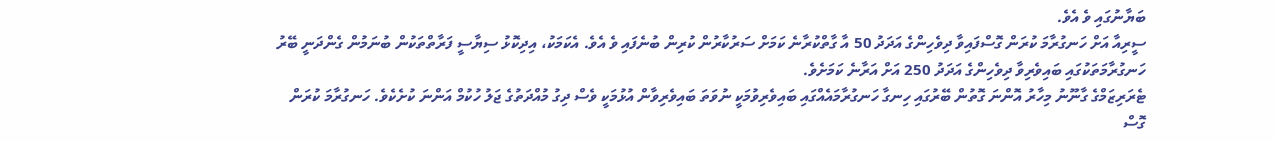ބަޔާނުގައި ވެ އެވެ.
ސީރިއާ އަށް ހަނގުރާމަ ކުރަން ގޮސްފައިވާ ދިވެހިންގެ އަދަދު 50 އާ ގާތްކުރާނެ ކަމަށް ސަރުކާރުން ކުރިން ބުނެފައި ވެ އެވެ. އެކަމަކު، އިދިކޮޅު ސިޔާސީ ފަރާތްތަކުން ބުނަމުން ގެންދަނީ ބޭރު ހަނގުރާމަތަކުގައި ބައިވެރިވާ ދިވެހިންގެ އަދަދު 250 އަށް އަރާނެ ކަމަށެވެ.
ޓެރަރިޒަމްގެ ގާނޫނު މިހާރު އޮންނަ ގޮތުން ބޭރުގައި ހިނގާ ހަނގުރާމައެއްގައި ބައިވެރިވުމަކީ ނުވަތަ ބައިވެރިވާން އުޅުމަކީ ވެސް ދިގު މުއްދަތުގެ ޖަލު ހުކުމް އަންނަ ކުށެކެވެ. ހަނގުރާމަ ކުރަން ގޮސް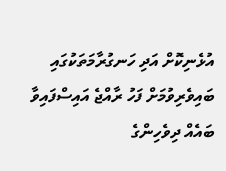އުޅެނިކޮށް އަދި ހަނގުރާމަތަކުގައި ބައިވެރިވުމަށް ފަހު ރާއްޖެ އައިސްފައިވާ ބައެއް ދިވެހިންގެ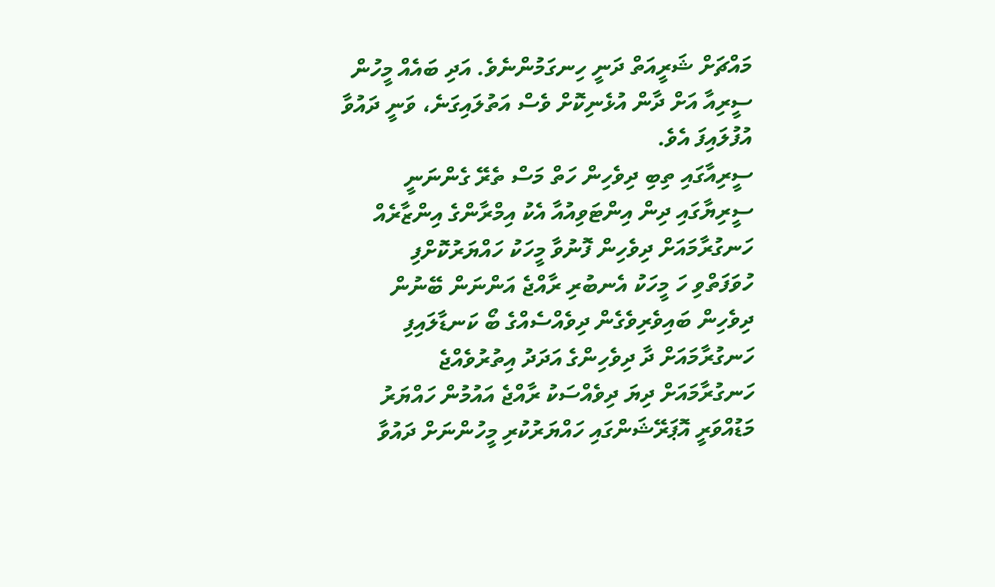މައްޗަށް ޝަރީއަތް ދަނީ ހިނގަމުންނެވެ. އަދި ބައެއް މީހުން ސީރިއާ އަށް ދާން އުޅެނިކޮށް ވެސް އަތުލައިގަނެ، ވަނީ ދައުވާ އުފުލައިފަ އެވެ.
ސީރިއާގައި ތިބި ދިވެހިން ހަތް މަސް ތެރޭ ގެންނަނީ
ސީރިޔާގައި ދިން އިންޓަވިއުއާ އެކު އިމްރާންގެ އިންޒާރެއް
ހަނގުރާމައަށް ދިވެހިން ފޮނުވާ މީހަކު ހައްޔަރުކޮށްފި
ހުވަފަތްވި ހަ މީހަކު އެނބުރި ރާއްޖެ އަންނަން ބޭނުން
ދިވެހިން ބައިވެރިވެގެން ދިވެއްސެއްގެ ބޯ ކަނޑާލައިފި
ހަނގުރާމައަށް ދާ ދިވެހިންގެ އަދަދު އިތުރުވެއްޖެ
ހަނގުރާމައަށް ދިޔަ ދިވެއްސަކު ރާއްޖެ އައުމުން ހައްޔަރު
މަޑުއްވަރީ އޮޕަރޭޝަންގައި ހައްޔަރުކުރި މީހުންނަށް ދައުވާ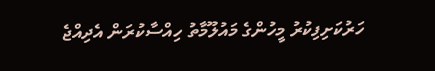ހަރުކަށިފިކުރު މީހުންގެ މައުލޫމާތު ހިއްސާކުރަން އެދިއްޖެ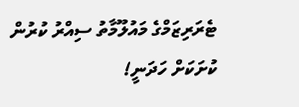ޓެރަރިޒަމްގެ މައުލޫމާތު ސިއްރު ކުރުން ކުށަކަށް ހަދަނީ!